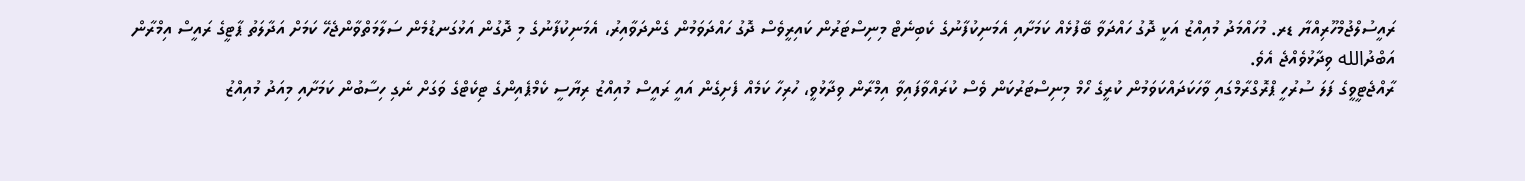ރައީސުލްޖުމްހޫރިއްޔާ ޑރ. މުހައްމަދު މުއިއްޒު އަކީ ދޮގު ހައްދަވާ ބޭފުޅެއް ކަމަށާއި އެމަނިކުފާނުގެ ކެބިނެޓް މިނިސްޓަރުން ކައިރީވެސް ދޮގު ހައްދަވަމުން ގެންދަވާއިރު، އެމަނިކުފާނުގެ މި ދޮގުން އަޅުގަނޑުމެން ސަލާމަތްވާންޖެހޭ ކަމަށް އަދާލަތު ޕާޓީގެ ރައީސް އިމްރާން އަބްދުالله ވިދާޅުވެއްޖެ އެވެ.
ރާއްޖެޓީވީގެ ފަލަ ސުރުހީ ޕްރޮގްރާމްގައި ވާހަކަދައްކަވަމުން ކުރީގެ ހޯމް މިނިސްޓަރުކަން ވެސް ކުރައްވާފައިވާ އިމްރާން ވިދާޅުވީ، ހުރިހާ ކަމެއް ފެށިގެން އައީ ރައީސް މުއިއްޒު ރިޔާސީ ކެމްޕެއިންގެ ޓިކެޓްގެ ވަގަށް ނެގި ހިސާބުން ކަމަށާއި މިއަދު މުއިއްޒު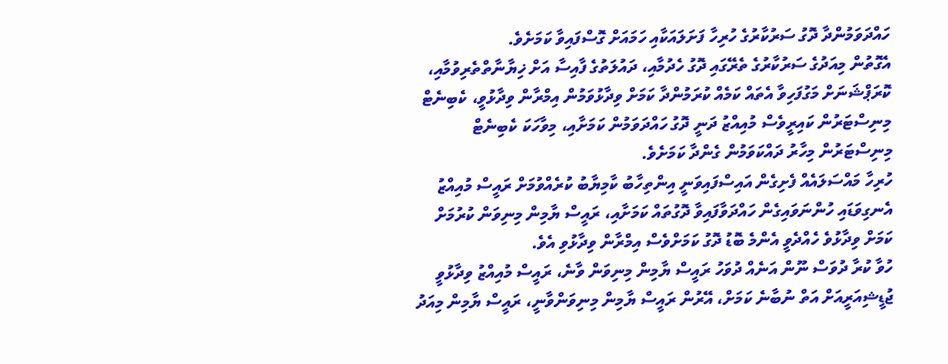ހައްދަވަމުންދާ ދޮގު ސަރުކާރުގެ ހުރިހާ ފަށަލައަކާއި ހަމައަށް ގޮސްފައިވާ ކަމަށެވެ.
އެގޮތުން މިއަދުގެ ސަރުކާރުގެ ތެރޭގައި ދޮގު ހެދުމާއި، ދައުލަތުގެ ފާއިސާ އަށް ޚިޔާނާތްތެރިވުމާއި، ކޮރަޕްޝަނަށް މަގުފަހިވާ އެތައް ކަމެއް ކުރަމުންދާ ކަމަށް ވިދާޅުވަމުން އިމްރާން ވިދާޅުވީ، ކެބިނެޓް މިނިސްޓަރުން ކައިރީވެސް މުއިއްޒު ދަނީ ދޮގު ހައްދަވަމުން ކަމަށާއި، މިވާހަކަ ކެބިނެޓް މިނިސްޓަރުން މިހާރު ދައްކަވަމުން ގެންދާ ކަމަށެވެ.
ހުރިހާ މައްސަލައެއް ފެށިގެން އައިސްފައިވަނީ އިންތިހާބު ކާމިޔާބު ކުރެއްވުމަށް ރައީސް މުއިއްޒު އެނގިވަޑައި ހުންނަވައިގެން ހައްދަވާފައިވާ ދޮގުތައް ކަމަށާއި، ރައީސް ޔާމިން މިނިވަން ކުރުމަށް ކަމަށް ވިދާޅުވެ ހެއްދެވީ އެންމެ ބޮޑު ދޮގު ކަމަށްވެސް އިމްރާން ވިދާޅުވި އެވެ.
ހުވާ ކުރާ ދުވަސް ނޫން އަނެއް ދުވަހު ރައީސް ޔާމިން މިނިވަން ވާނެ، ރައީސް މުއިއްޒު ވިދާޅުވީ ޖުޑީޝިއަރީއަށް އަތް ނުބާނެ ކަމަށް، އޭރުން ރައީސް ޔާމިން މިނިވަންވާނީ، ރައީސް ޔާމިން މިއަދު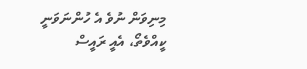މިނިވަން ނުވެ އެ ހުންނަވަނީ ކީއްވެތޯ، އެއީ ރައީސް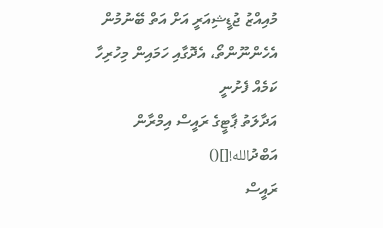މުއިއްޒު ޖުޑީޝިއަރީ އަށް އަތް ބޭނުމުން އެހެންނޫންތޯ، އެދޮގާއި ހަމައިން މިހުރިހާ ކަމެއް ފެށުނީ
އަދާލަތު ޕާޓީގެ ރައީސް އިމްރާން އަބްދުالله![]()
ރައީސް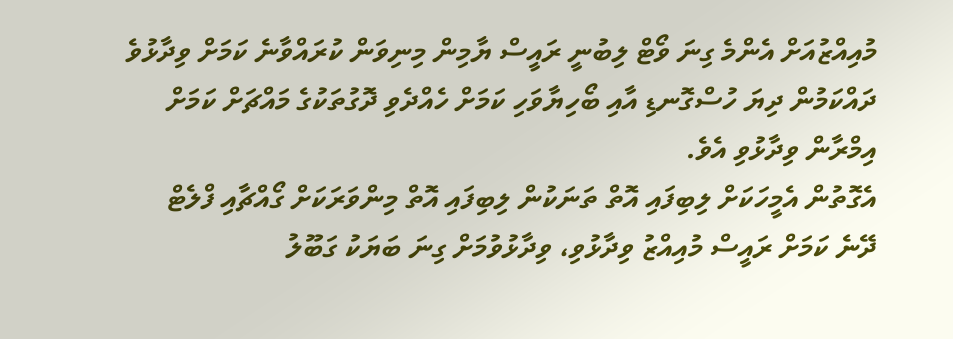މުއިއްޒުއަށް އެންމެ ގިނަ ވޯޓް ލިބުނީ ރައީސް ޔާމިން މިނިވަން ކުރައްވާނެ ކަމަށް ވިދާޅުވެ ދައްކަމުން ދިޔަ ހުސްގޮނޑި އާއި ބޯހިޔާވަހި ކަމަށް ހެއްދެވި ދޮގުތަކުގެ މައްޗަށް ކަމަށް އިމްރާން ވިދާޅުވި އެވެ.
އެގޮތުން އެމީހަކަށް ލިބިފައި އޮތް ތަނަކުން ލިބިފައި އޮތް މިންވަރަކަށް ގޯއްޗާއި ފްލެޓް ދޭނެ ކަމަށް ރައީސް މުއިއްޒު ވިދާޅުވި، ވިދާޅުވުމަށް ގިނަ ބަޔަކު ގަބޫލު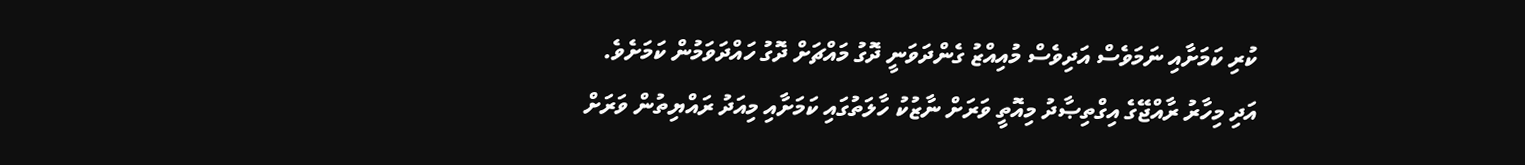ކުރި ކަމަށާއި ނަމަވެސް އަދިވެސް މުއިއްޒު ގެންދަވަނީ ދޮގު މައްޗަށް ދޮގު ހައްދަވަމުން ކަމަށެވެ.
އަދި މިހާރު ރާއްޖޭގެ އިގްތިޞާދު މިއޮތީ ވަރަށް ނާޒުކު ހާލަތުގައި ކަމަށާއި މިއަދު ރައްޔިތުން ވަރަށް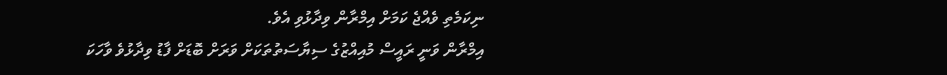ނިކަމެތި ވެއްޖެ ކަމަށް އިމްރާން ވިދާޅުވި އެވެ.
އިމްރާން ވަނީ ރައީސް މުއިއްޒުގެ ސިޔާސަތުތަކަށް ވަރަށް ބޮޑަށް ފާޑު ވިދާޅުވެ ވާހަކަ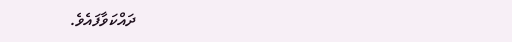ދައްކަވާފައެވެ.